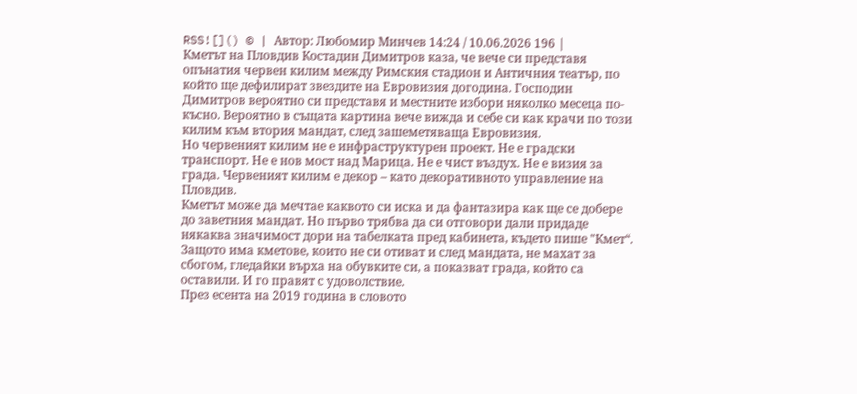RSS![]() © | Автор: Любомир Минчев 14:24 / 10.06.2026 196 |
Кметът на Пловдив Костадин Димитров каза, че вече си представя опънатия червен килим между Римския стадион и Античния театър, по който ще дефилират звездите на Евровизия догодина. Господин Димитров вероятно си представя и местните избори няколко месеца по-късно. Вероятно в същата картина вече вижда и себе си как крачи по този килим към втория мандат, след зашеметяваща Евровизия.
Но червеният килим не е инфраструктурен проект. Не е градски транспорт. Не е нов мост над Марица. Не е чист въздух. Не е визия за града. Червеният килим е декор – като декоративното управление на Пловдив.
Кметът може да мечтае каквото си иска и да фантазира как ще се добере до заветния мандат. Но първо трябва да си отговори дали придаде някаква значимост дори на табелката пред кабинета, където пише "Кмет“. Защото има кметове, които не си отиват и след мандата, не махат за сбогом, гледайки върха на обувките си, а показват града, който са оставили. И го правят с удоволствие.
През есента на 2019 година в словото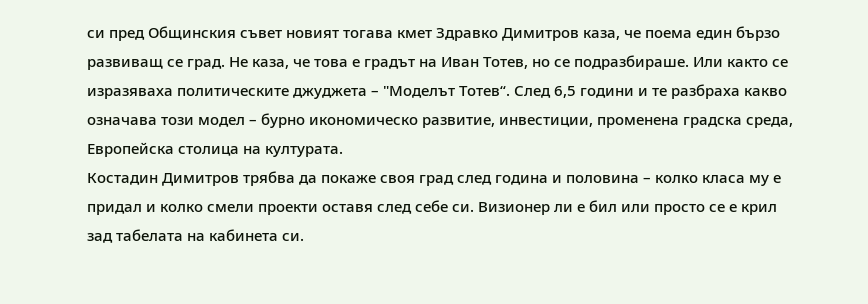си пред Общинския съвет новият тогава кмет Здравко Димитров каза, че поема един бързо развиващ се град. Не каза, че това е градът на Иван Тотев, но се подразбираше. Или както се изразяваха политическите джуджета – "Моделът Тотев“. След 6,5 години и те разбраха какво означава този модел – бурно икономическо развитие, инвестиции, променена градска среда, Европейска столица на културата.
Костадин Димитров трябва да покаже своя град след година и половина – колко класа му е придал и колко смели проекти оставя след себе си. Визионер ли е бил или просто се е крил зад табелата на кабинета си.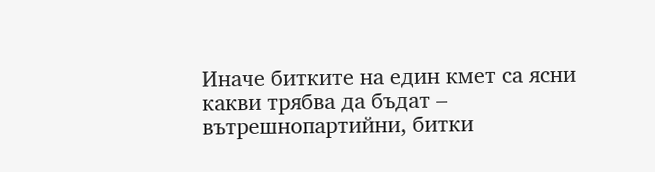Иначе битките на един кмет са ясни какви трябва да бъдат – вътрешнопартийни, битки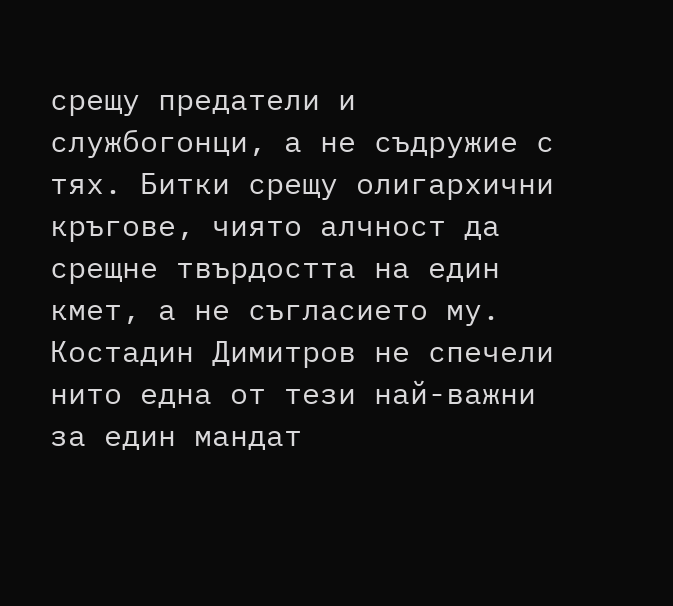срещу предатели и службогонци, а не съдружие с тях. Битки срещу олигархични кръгове, чиято алчност да срещне твърдостта на един кмет, а не съгласието му.
Костадин Димитров не спечели нито една от тези най-важни за един мандат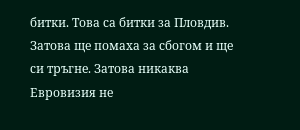битки. Това са битки за Пловдив. Затова ще помаха за сбогом и ще си тръгне. Затова никаква Евровизия не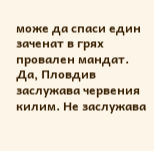може да спаси един заченат в грях провален мандат.
Да, Пловдив заслужава червения килим. Не заслужава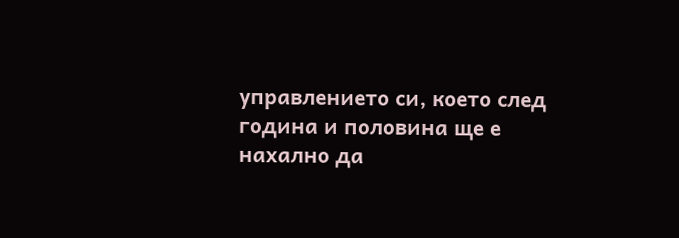управлението си, което след година и половина ще е нахално да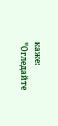каже: "Огледайте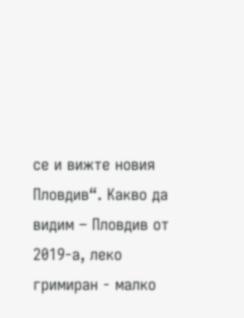се и вижте новия Пловдив“. Какво да видим – Пловдив от 2019-а, леко гримиран - малко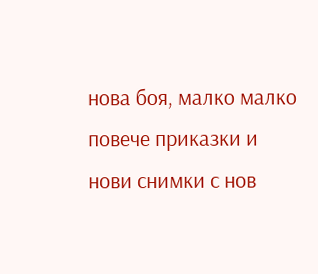нова боя, малко малко повече приказки и нови снимки с нов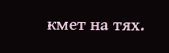кмет на тях.